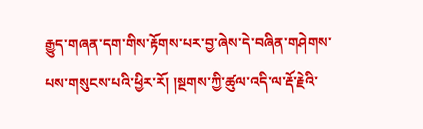རྒྱུད་གཞན་དག་གིས་རྟོགས་པར་བྱ་ཞེས་དེ་བཞིན་གཤེགས་པས་གསུངས་པའི་ཕྱིར་རོ། །སྔགས་ཀྱི་ཚུལ་འདི་ལ་རྡོ་རྗེའི་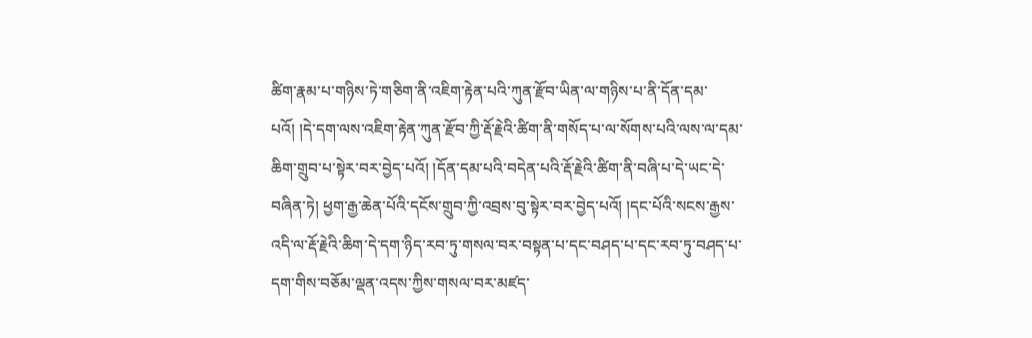ཚིག་རྣམ་པ་གཉིས་ཏེ་གཅིག་ནི་འཇིག་རྟེན་པའི་ཀུན་རྫོབ་ཡིན་ལ་གཉིས་པ་ནི་དོན་དམ་པའོ། །དེ་དག་ལས་འཇིག་རྟེན་ཀུན་རྫོབ་ཀྱི་རྡོ་རྗེའི་ཚིག་ནི་གསོད་པ་ལ་སོགས་པའི་ལས་ལ་དམ་ཆིག་གྲུབ་པ་སྟེར་བར་བྱེད་པའོ། །དོན་དམ་པའི་བདེན་པའི་རྡོ་རྗེའི་ཚིག་ནི་བཞི་པ་དེ་ཡང་དེ་བཞིན་ཏེ། ཕྱག་རྒྱ་ཆེན་པོའི་དངོས་གྲུབ་ཀྱི་འབྲས་བུ་སྟེར་བར་བྱེད་པའོ། །དང་པོའི་སངས་རྒྱས་འདི་ལ་རྡོ་རྗེའི་ཆིག་དེ་དག་ཉིད་རབ་ཏུ་གསལ་བར་བསྟན་པ་དང་བཤད་པ་དང་རབ་ཏུ་བཤད་པ་དག་གིས་བཅོམ་ལྡན་འདས་ཀྱིས་གསལ་བར་མཛད་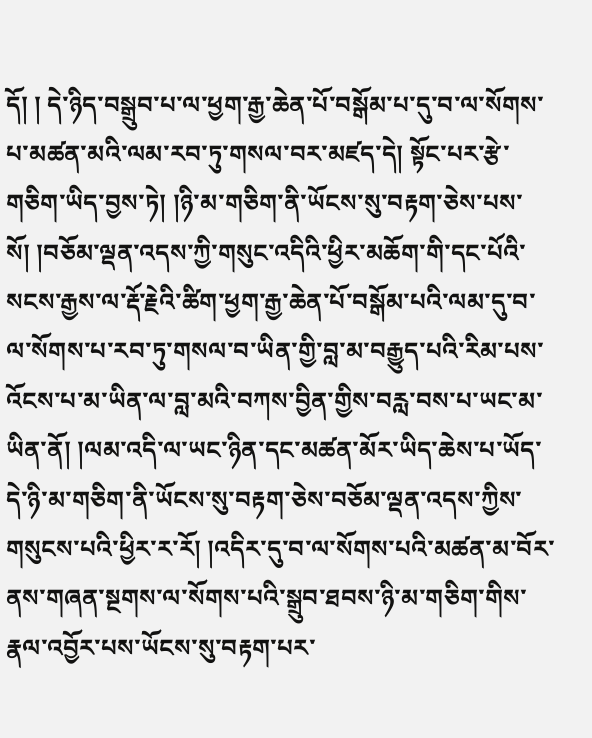དོ། ། དེ་ཉིད་བསྒྲུབ་པ་ལ་ཕྱག་རྒྱ་ཆེན་པོ་བསྒོམ་པ་དུ་བ་ལ་སོགས་པ་མཚན་མའི་ལམ་རབ་ཏུ་གསལ་བར་མཛད་དེ། སྟོང་པར་རྩེ་གཅིག་ཡིད་བྱས་ཏེ། །ཉི་མ་གཅིག་ནི་ཡོངས་སུ་བརྟག་ཅེས་པས་སོ། །བཅོམ་ལྡན་འདས་ཀྱི་གསུང་འདིའི་ཕྱིར་མཆོག་གི་དང་པོའི་སངས་རྒྱས་ལ་རྡོ་རྗེའི་ཚིག་ཕྱག་རྒྱ་ཆེན་པོ་བསྒོམ་པའི་ལམ་དུ་བ་ལ་སོགས་པ་རབ་ཏུ་གསལ་བ་ཡིན་གྱི་བླ་མ་བརྒྱུད་པའི་རིམ་པས་འོངས་པ་མ་ཡིན་ལ་བླ་མའི་བཀས་བྱིན་གྱིས་བརླ་བས་པ་ཡང་མ་ཡིན་ནོ། །ལམ་འདི་ལ་ཡང་ཉིན་དང་མཚན་མོར་ཡིད་ཆེས་པ་ཡོད་དེ་ཉི་མ་གཅིག་ནི་ཡོངས་སུ་བརྟག་ཅེས་བཅོམ་ལྡན་འདས་ཀྱིས་གསུངས་པའི་ཕྱིར་ར་རོ། །འདིར་དུ་བ་ལ་སོགས་པའི་མཚན་མ་བོར་ནས་གཞན་སྔགས་ལ་སོགས་པའི་སྒྲུབ་ཐབས་ཉི་མ་གཅིག་གིས་རྣལ་འབྱོར་པས་ཡོངས་སུ་བརྟག་པར་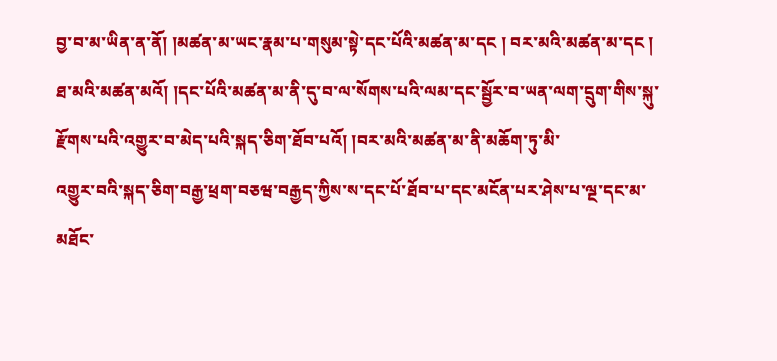བྱ་བ་མ་ཡིན་ན་ནོ། །མཚན་མ་ཡང་རྣམ་པ་གསུམ་སྟེ་དང་པོའི་མཚན་མ་དང ། བར་མའི་མཚན་མ་དང ། ཐ་མའི་མཚན་མའོ། །དང་པོའི་མཚན་མ་ནི་དུ་བ་ལ་སོགས་པའི་ལམ་དང་སྦྱོར་བ་ཡན་ལག་དྲུག་གིས་སྐུ་རྫོགས་པའི་འགྱུར་བ་མེད་པའི་སྐད་ཅིག་ཐོབ་པའོ། །བར་མའི་མཚན་མ་ནི་མཆོག་ཏུ་མི་
འགྱུར་བའི་སྐད་ཅིག་བརྒྱ་ཕྲག་བཅཝ་བརྒྱད་ཀྱིས་ས་དང་པོ་ཐོབ་པ་དང་མངོན་པར་ཤེས་པ་ལྔ་དང་མ་མཐོང་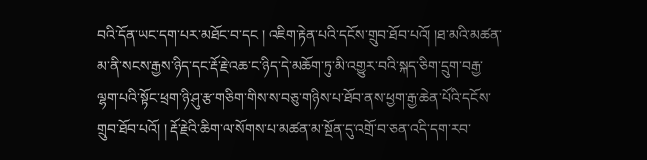བའི་དོན་ཡང་དག་པར་མཐོང་བ་དང ། འཇིག་རྟེན་པའི་དངོས་གྲུབ་ཐོབ་པའོ། །ཐ་མའི་མཚན་མ་ནི་སངས་རྒྱས་ཉིད་དང་རྡོ་རྗེ་འཆ་ང་ཉིད་དེ་མཆོག་ཏུ་མི་འགྱུར་བའི་སྐད་ཅིག་དྲུག་བརྒྱ་ལྷག་པའི་སྟོང་ཕྲག་ཉི་ཤུ་རྩ་གཅིག་གིས་ས་བཅུ་གཉིས་པ་ཐོབ་ནས་ཕྱག་རྒྱ་ཆེན་པོའི་དངོས་གྲུབ་ཐོབ་པའོ། ། རྡོ་རྗེའི་ཆིག་ལ་སོགས་པ་མཚན་མ་སྔོན་དུ་འགྲོ་བ་ཅན་འདི་དག་རབ་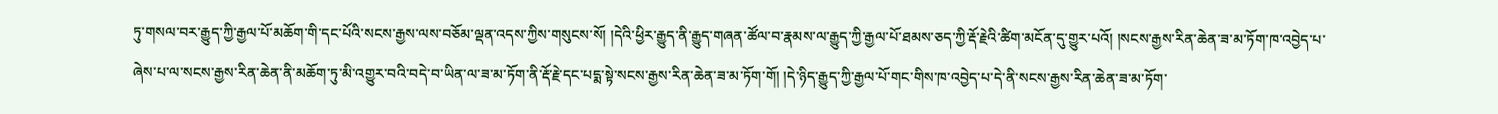ཏུ་གསལ་བར་རྒྱུད་ཀྱི་རྒྱལ་པོ་མཆོག་གི་དང་པོའི་སངས་རྒྱས་ལས་བཅོམ་ལྡན་འདས་ཀྱིས་གསུངས་སོ། །དེའི་ཕྱིར་རྒྱུད་ནི་རྒྱུད་གཞན་ཚོལ་བ་རྣམས་ལ་རྒྱུད་ཀྱི་རྒྱལ་པོ་ཐམས་ཅད་ཀྱི་རྡོ་རྗེའི་ཚིག་མངོན་དུ་གྱུར་པའོ། །སངས་རྒྱས་རིན་ཆེན་ཟ་མ་ཏོག་ཁ་འབྱེད་པ་ཞེས་པ་ལ་སངས་རྒྱས་རིན་ཆེན་ནི་མཆོག་ཏུ་མི་འགྱུར་བའི་བདེ་བ་ཡིན་ལ་ཟ་མ་ཏོག་ནི་རྡོ་རྗེ་དང་པདྨ་སྟེ་སངས་རྒྱས་རིན་ཆེན་ཟ་མ་ཏོག་གོ། །དེ་ཉིད་རྒྱུད་ཀྱི་རྒྱལ་པོ་གང་གིས་ཁ་འབྱེད་པ་དེ་ནི་སངས་རྒྱས་རིན་ཆེན་ཟ་མ་ཏོག་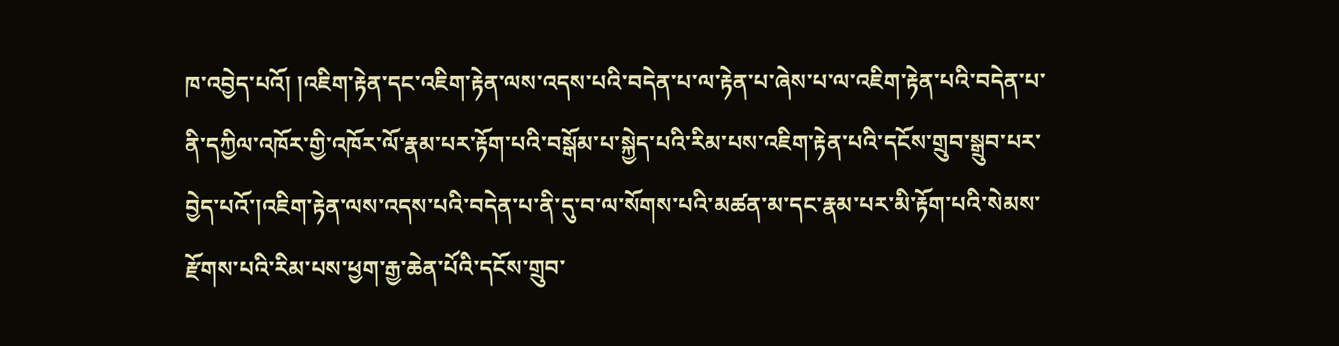ཁ་འབྱེད་པའོ། །འཇིག་རྟེན་དང་འཇིག་རྟེན་ལས་འདས་པའི་བདེན་པ་ལ་རྟེན་པ་ཞེས་པ་ལ་འཇིག་རྟེན་པའི་བདེན་པ་ནི་དཀྱིལ་འཁོར་གྱི་འཁོར་ལོ་རྣམ་པར་རྟོག་པའི་བསྒོམ་པ་སྐྱེད་པའི་རིམ་པས་འཇིག་རྟེན་པའི་དངོས་གྲུབ་སྒྲུབ་པར་བྱེད་པའོ་།འཇིག་རྟེན་ལས་འདས་པའི་བདེན་པ་ནི་དུ་བ་ལ་སོགས་པའི་མཚན་མ་དང་རྣམ་པར་མི་རྟོག་པའི་སེམས་རྫོགས་པའི་རིམ་པས་ཕྱག་རྒྱ་ཆེན་པོའི་དངོས་གྲུབ་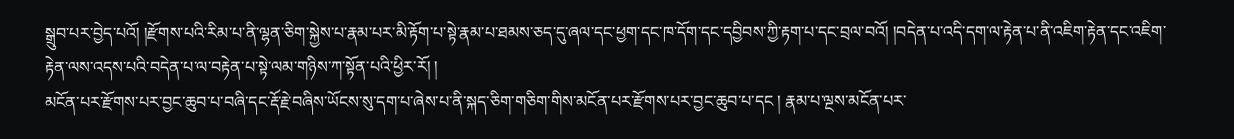སྒྲུབ་པར་བྱེད་པའོ། །རྫོགས་པའི་རིམ་པ་ནི་ལྷན་ཅིག་སྐྱེས་པ་རྣམ་པར་མི་རྟོག་པ་སྟེ་རྣམ་པ་ཐམས་ཅད་དུ་ཞལ་དང་ཕྱག་དང་ཁ་དོག་དང་དབྱིབས་ཀྱི་རྟག་པ་དང་བྲལ་བའོ། །བདེན་པ་འདི་དག་ལ་རྟེན་པ་ནི་འཇིག་རྟེན་དང་འཇིག་རྟེན་ལས་འདས་པའི་བདེན་པ་ལ་བརྟེན་པ་སྟེ་ལམ་གཉིས་ཀ་སྟོན་པའི་ཕྱིར་རོ། །
མངོན་པར་རྫོགས་པར་བྱང་ཆུབ་པ་བཞི་དང་རྡོ་རྗེ་བཞིས་ཡོངས་སུ་དག་པ་ཞེས་པ་ནི་སྐད་ཅིག་གཅིག་གིས་མངོན་པར་རྫོགས་པར་བྱང་ཆུབ་པ་དང ། རྣམ་པ་ལྔས་མངོན་པར་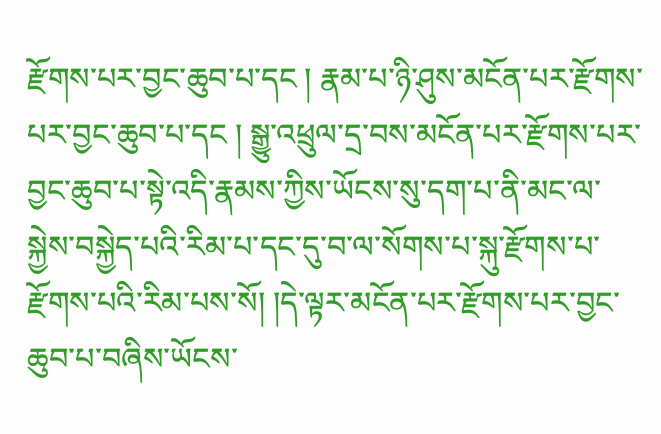རྫོགས་པར་བྱང་ཆུབ་པ་དང ། རྣམ་པ་ཉི་ཤུས་མངོན་པར་རྫོགས་པར་བྱང་ཆུབ་པ་དང ། སྒྱུ་འཕྲུལ་དྲ་བས་མངོན་པར་རྫོགས་པར་བྱང་ཆུབ་པ་སྟེ་འདི་རྣམས་ཀྱིས་ཡོངས་སུ་དག་པ་ནི་མང་ལ་སྐྱེས་བསྐྱེད་པའི་རིམ་པ་དང་དུ་བ་ལ་སོགས་པ་སྐུ་རྫོགས་པ་རྫོགས་པའི་རིམ་པས་སོ། །དེ་ལྟར་མངོན་པར་རྫོགས་པར་བྱང་ཆུབ་པ་བཞིས་ཡོངས་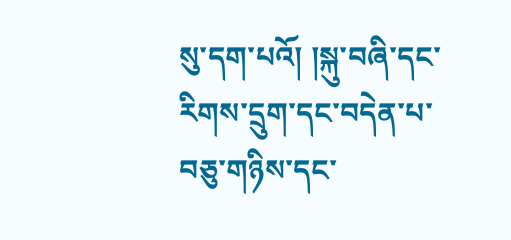སུ་དག་པའོ། །སྐུ་བཞི་དང་རིགས་དྲུག་དང་བདེན་པ་བཅུ་གཉིས་དང་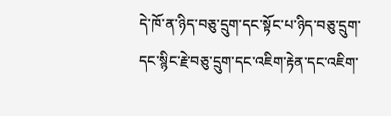དེ་ཁོ་ན་ཉིད་བཅུ་དྲུག་དང་སྟོང་པ་ཉིད་བཅུ་དྲུག་དང་སྙིང་རྗེ་བཅུ་དྲུག་དང་འཇིག་རྟེན་དང་འཇིག་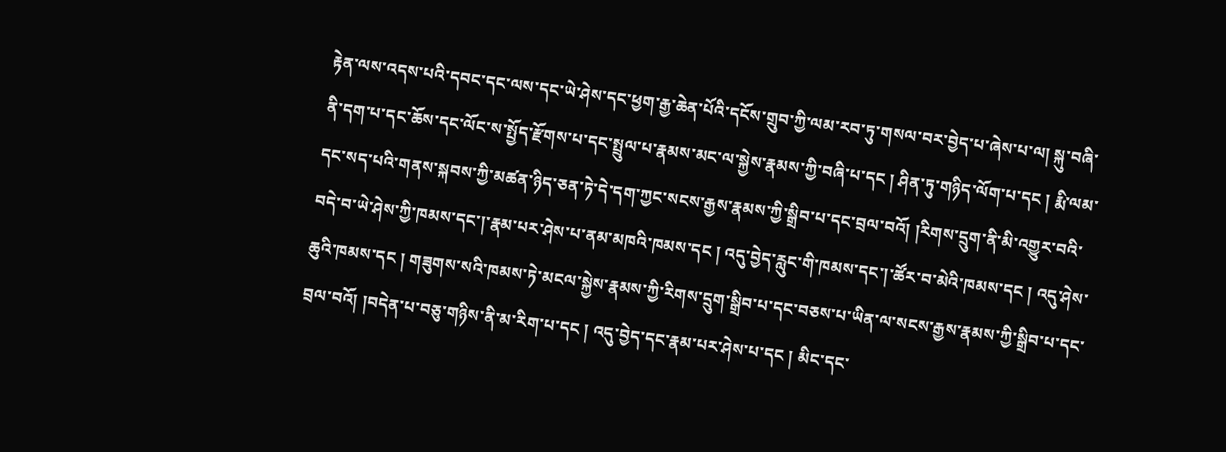རྟེན་ལས་འདས་པའི་དབང་དང་ལས་དང་ཡེ་ཤེས་དང་ཕྱག་རྒྱ་ཆེན་པོའི་དངོས་གྲུབ་ཀྱི་ལམ་རབ་ཏུ་གསལ་བར་བྱེད་པ་ཞེས་པ་ལ། སྐུ་བཞི་ནི་དག་པ་དང་ཆོས་དང་ལོང་ས་སྤྱོད་རྫོགས་པ་དང་སྤྲུལ་པ་རྣམས་མང་ལ་སྐྱེས་རྣམས་ཀྱི་བཞི་པ་དང ། ཤིན་ཏུ་གཉིད་ལོག་པ་དང ། རྨི་ལམ་དང་སད་པའི་གནས་སྐབས་ཀྱི་མཚན་ཉིད་ཅན་ཏེ་དེ་དག་ཀྱང་སངས་རྒྱས་རྣམས་ཀྱི་སྒྲིབ་པ་དང་བྲལ་བའོ། །རིགས་དྲུག་ནི་མི་འགྱུར་བའི་བདེ་བ་ཡེ་ཤེས་ཀྱི་ཁམས་དང་།་རྣམ་པར་ཤེས་པ་ནམ་མཁའི་ཁམས་དང ། འདུ་བྱེད་རླུང་གི་ཁམས་དང་།་ཚོར་བ་མེའི་ཁམས་དང ། འདུ་ཤེས་ཆུའི་ཁམས་དང ། གཟུགས་སའི་ཁམས་ཏེ་མངལ་སྐྱེས་རྣམས་ཀྱི་རིགས་དྲུག་སྒྲིབ་པ་དང་བཅས་པ་ཡིན་ལ་སངས་རྒྱས་རྣམས་ཀྱི་སྒྲིབ་པ་དང་བྲལ་བའོ། །བདེན་པ་བཅུ་གཉིས་ནི་མ་རིག་པ་དང ། འདུ་བྱེད་དང་རྣམ་པར་ཤེས་པ་དང ། མིང་དང་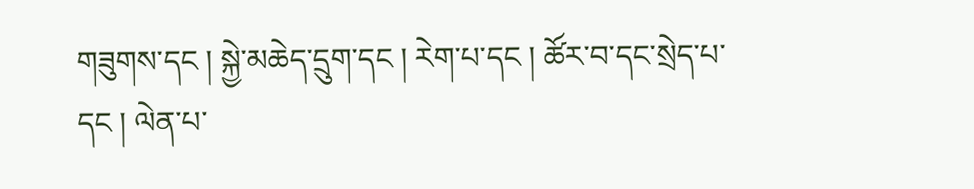གཟུགས་དང ། སྐྱེ་མཆེད་དྲུག་དང ། རེག་པ་དང ། ཚོར་བ་དང་སྲེད་པ་དང ། ལེན་པ་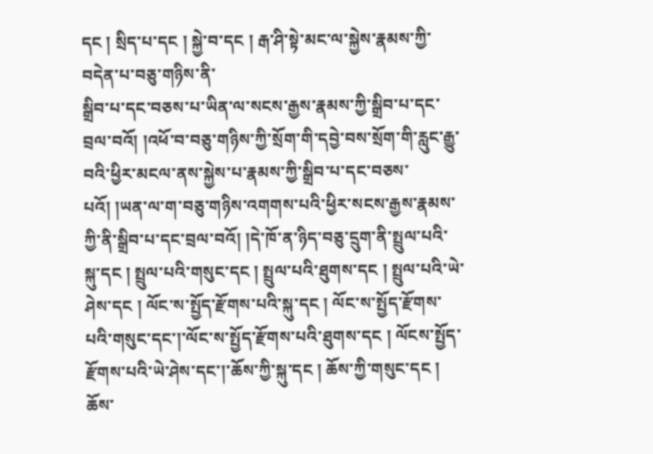དང ། སྲིད་པ་དང ། སྐྱེ་བ་དང ། རྒ་ཤི་སྟེ་མང་ལ་སྐྱེས་རྣམས་ཀྱི་བདེན་པ་བཅུ་གཉིས་ནི་
སྒྲིབ་པ་དང་བཅས་པ་ཡིན་ལ་སངས་རྒྱས་རྣམས་ཀྱི་སྒྲིབ་པ་དང་བྲལ་བའོ། །འཕོ་བ་བཅུ་གཉིས་ཀྱི་སྲོག་གི་དབྱེ་བས་སྲོག་གི་རླུང་རྒྱུ་བའི་ཕྱིར་མངལ་ནས་སྐྱེས་པ་རྣམས་ཀྱི་སྒྲིབ་པ་དང་བཅས་པའོ། །ཡན་ལ་ག་བཅུ་གཉིས་འགགས་པའི་ཕྱིར་སངས་རྒྱས་རྣམས་ཀྱི་ནི་སྒྲིབ་པ་དང་བྲལ་བའོ། །དེ་ཁོ་ན་ཉིད་བཅུ་དྲུག་ནི་སྤྲུལ་པའི་སྐུ་དང ། སྤྲུལ་པའི་གསུང་དང ། སྤྲུལ་པའི་ཐུགས་དང ། སྤྲུལ་པའི་ཡེ་ཤེས་དང ། ལོང་ས་སྤྱོད་རྫོགས་པའི་སྐུ་དང ། ལོང་ས་སྤྱོད་རྫོགས་པའི་གསུང་དང་།་ལོང་ས་སྤྱོད་རྫོགས་པའི་ཐུགས་དང ། ལོངས་སྤྱོད་རྫོགས་པའི་ཡེ་ཤེས་དང་།་ཆོས་ཀྱི་སྐུ་དང ། ཆོས་ཀྱི་གསུང་དང ། ཆོས་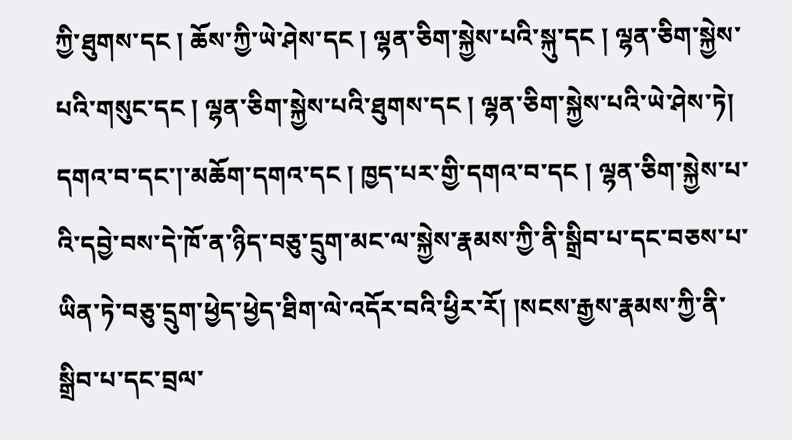ཀྱི་ཐུགས་དང ། ཆོས་ཀྱི་ཡེ་ཤེས་དང ། ལྷན་ཅིག་སྐྱེས་པའི་སྐུ་དང ། ལྷན་ཅིག་སྐྱེས་པའི་གསུང་དང ། ལྷན་ཅིག་སྐྱེས་པའི་ཐུགས་དང ། ལྷན་ཅིག་སྐྱེས་པའི་ཡེ་ཤེས་ཏེ། དགའ་བ་དང་།་མཆོག་དགའ་དང ། ཁྱད་པར་གྱི་དགའ་བ་དང ། ལྷན་ཅིག་སྐྱེས་པ་འི་དབྱེ་བས་དེ་ཁོ་ན་ཉིད་བཅུ་དྲུག་མང་ལ་སྐྱེས་རྣམས་ཀྱི་ནི་སྒྲིབ་པ་དང་བཅས་པ་ཡིན་ཏེ་བཅུ་དྲུག་ཕྱེད་ཕྱེད་ཐིག་ལེ་འདོར་བའི་ཕྱིར་རོ། །སངས་རྒྱས་རྣམས་ཀྱི་ནི་སྒྲིབ་པ་དང་བྲལ་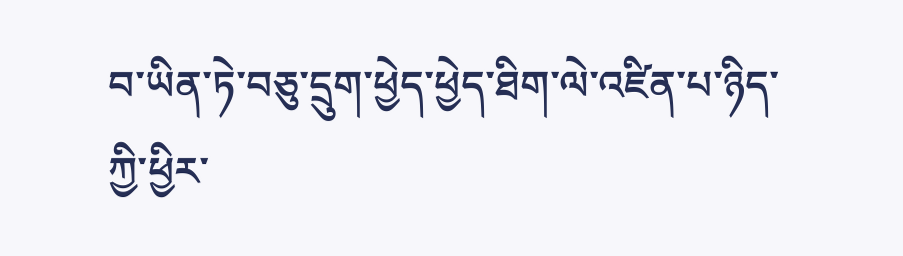བ་ཡིན་ཏེ་བཅུ་དྲུག་ཕྱེད་ཕྱེད་ཐིག་ལེ་འཛིན་པ་ཉིད་ཀྱི་ཕྱིར་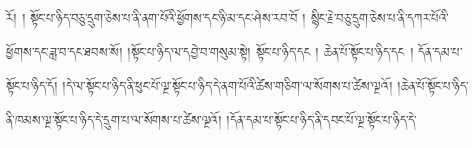རོ། ། སྟོང་པ་ཉིད་བཅུ་དྲུག་ཅེས་པ་ནི་ནག་པོའི་ཕྱོགས་དང་ཉི་མ་དང་ཤེས་རབ་བོ ། སྙིང་རྗེ་བཅུ་དྲུག་ཅེས་པ་ནི་དཀར་པོའི་ཕྱོགས་དང་ཟླ་བ་དང་ཐབས་སོ། །སྟོང་པ་ཉིད་ལ་དབྱེ་བ་གསུམ་སྟེ། སྟོང་པ་ཉིད་དང ། ཆེན་པོ་སྟོང་པ་ཉིད་དང ། དོན་དམ་པ་སྟོང་པ་ཉིད་དོ། །དེ་ལ་སྟོང་པ་ཉིད་ནི་ཕུང་པོ་ལྔ་སྟོང་པ་ཉིད་དེ་ནག་པོའི་ཚེས་གཅིག་ལ་སོགས་པ་ཚེས་ལྔའོ། །ཆེན་པོ་སྟོང་པ་ཉིད་ནི་ཁམས་ལྔ་སྟོང་པ་ཉིད་དེ་དྲུག་པ་ལ་སོགས་པ་ཚེས་ལྔའོ། །དོན་དམ་པ་སྟོང་པ་ཉིད་ནི་དབང་པོ་ལྔ་སྟོང་པ་ཉིད་དེ་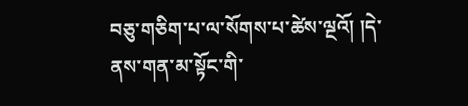བཅུ་གཅིག་པ་ལ་སོགས་པ་ཚེས་ལྔའོ། །དེ་ནས་གན་མ་སྟོང་གི་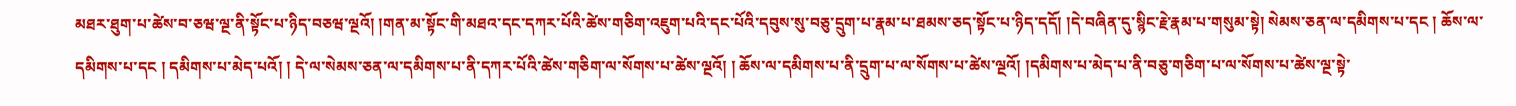མཐར་ཐུག་པ་ཚེས་བ་ཅཝ་ལྔ་ནི་སྟོང་པ་ཉིད་བཅཝ་ལྔའོ། །གན་མ་སྟོང་གི་མཐའ་དང་དཀར་པོའི་ཚེས་གཅིག་འཇུག་པའི་དང་པོའི་དབུས་སུ་བཅུ་དྲུག་པ་རྣམ་པ་ཐམས་ཅད་སྟོང་པ་ཉིད་དདོ། །དེ་བཞིན་དུ་སྙིང་རྗེ་རྣམ་པ་གསུམ་སྟེ། སེམས་ཅན་ལ་དམིགས་པ་དང ། ཆོས་ལ་དམིགས་པ་དང ། དམིགས་པ་མེད་པའོ། ། དེ་ལ་སེམས་ཅན་ལ་དམིགས་པ་ནི་དཀར་པོའི་ཚེས་གཅིག་ལ་སོགས་པ་ཚེས་ལྔའོ། ། ཆོས་ལ་དམིགས་པ་ནི་དྲུག་པ་ལ་སོགས་པ་ཚེས་ལྔའོ། །དམིགས་པ་མེད་པ་ནི་བཅུ་གཅིག་པ་ལ་སོགས་པ་ཚེས་ལྔ་སྟེ་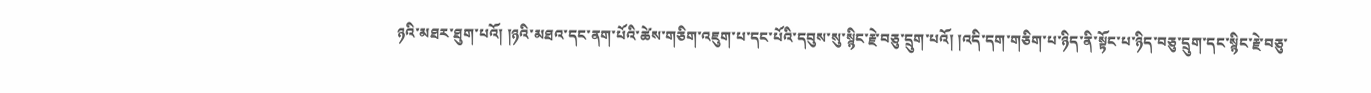ཉའི་མཐར་ཐུག་པའོ། །ཉའི་མཐའ་དང་ནག་པོའི་ཚེས་གཅིག་འཇུག་པ་དང་པོའི་དབུས་སུ་སྙིང་རྗེ་བཅུ་དྲུག་པའོ། །འདི་དག་གཅིག་པ་ཉིད་ནི་སྟོང་པ་ཉིད་བཅུ་དྲུག་དང་སྙིང་རྗེ་བཅུ་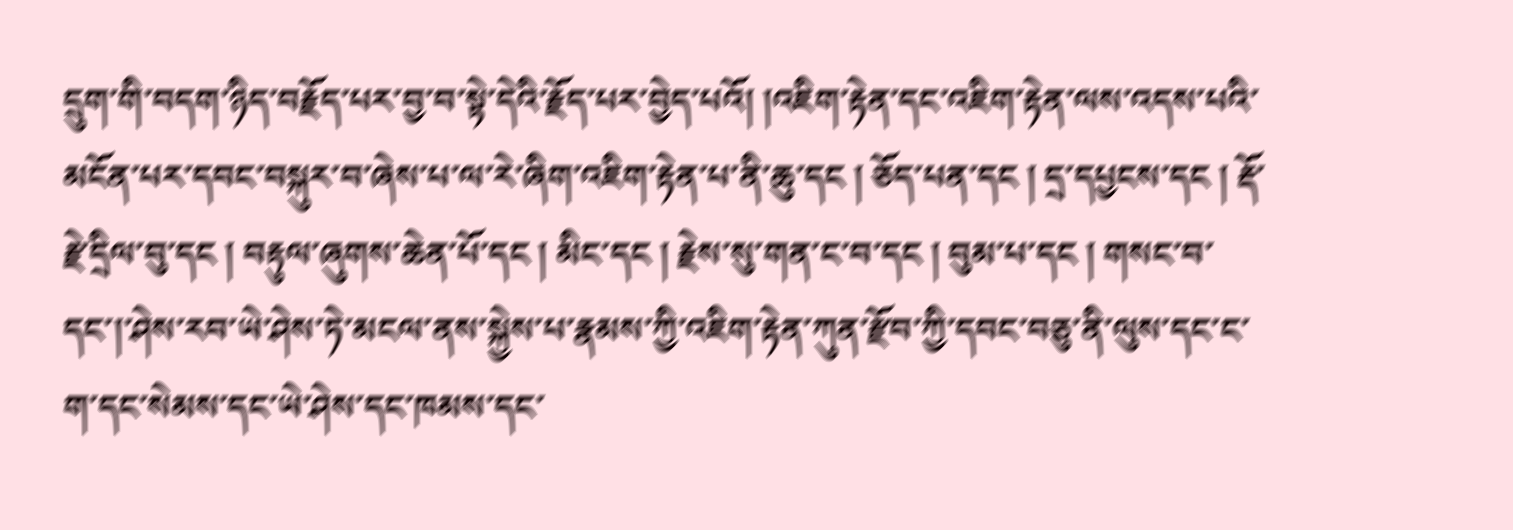དྲུག་གི་བདག་ཉིད་བརྗོད་པར་བྱ་བ་སྟེ་དེའི་རྗོད་པར་བྱེད་པའོ། །འཇིག་རྟེན་དང་འཇིག་རྟེན་ལས་འདས་པའི་མངོན་པར་དབང་བསྐུར་བ་ཞེས་པ་ལ་རེ་ཞིག་འཇིག་རྟེན་པ་ནི་ཆུ་དང ། ཅོད་པན་དང ། དྲ་དཔྱངས་དང ། རྡོ་རྗེ་དྲིལ་བུ་དང ། བརྟུལ་ཞུགས་ཆེན་པོ་དང ། མིང་དང ། རྗེས་སུ་གན་ང་བ་དང ། བུམ་པ་དང ། གསང་བ་དང་།་ཤེས་རབ་ཡེ་ཤེས་ཏེ་མངལ་ནས་སྐྱེས་པ་རྣམས་ཀྱི་འཇིག་རྟེན་ཀུན་རྫོབ་ཀྱི་དབང་བཅུ་ནི་ལུས་དང་ང་ག་དང་སེམས་དང་ཡེ་ཤེས་དང་ཁམས་དང་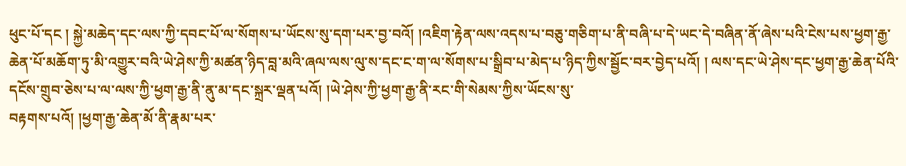ཕུང་པོ་དང ། སྐྱེ་མཆེད་དང་ལས་ཀྱི་དབང་པོ་ལ་སོགས་པ་ཡོངས་སུ་དག་པར་བྱ་བའོ། །འཇིག་རྟེན་ལས་འདས་པ་བཅུ་གཅིག་པ་ནི་བཞི་པ་དེ་ཡང་དེ་བཞིན་ནོ་ཞེས་པའི་ངེས་པས་ཕྱག་རྒྱ་ཆེན་པོ་མཆོག་ཏུ་མི་འགྱུར་བའི་ཡེ་ཤེས་ཀྱི་མཚན་ཉིད་བླ་མའི་ཞལ་ལས་ལུ་ས་དང་ང་ག་ལ་སོགས་པ་སྒྲིབ་པ་མེད་པ་ཉིད་ཀྱིས་སྦྱོང་བར་བྱེད་པའོ། ། ལས་དང་ཡེ་ཤེས་དང་ཕྱག་རྒྱ་ཆེན་པོའི་དངོས་གྲུབ་ཅེས་པ་ལ་ལས་ཀྱི་ཕྱག་རྒྱ་ནི་ནུ་མ་དང་སྐྲར་ལྡན་པའོ། །ཡེ་ཤེས་ཀྱི་ཕྱག་རྒྱ་ནི་རང་གི་སེམས་ཀྱིས་ཡོངས་སུ་
བརྟགས་པའོ། །ཕྱག་རྒྱ་ཆེན་མོ་ནི་རྣམ་པར་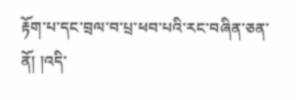རྟོག་པ་དང་བྲལ་བ་པྲ་ཕབ་པའི་རང་བཞིན་ཅན་ནོ། །འདི་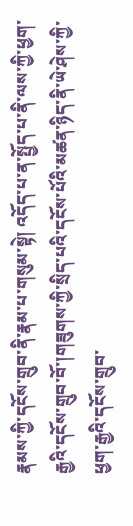རྣམས་ཀྱི་དངོས་གྲུབ་ནི་རྣམ་པ་གསུམ་སྟེ། འདོད་པ་ན་སྤྱོད་པ་ནི་ལས་ཀྱི་ཕྱག་རྒྱའི་དངོས་གྲུབ་བོ་།གཟུགས་ཀྱི་སྲིད་པའི་དངོས་པོའི་མཚན་ཉིད་ནི་ཡེ་ཤེས་ཀྱི་ཕྱག་རྒྱའི་དངོས་གྲུབ་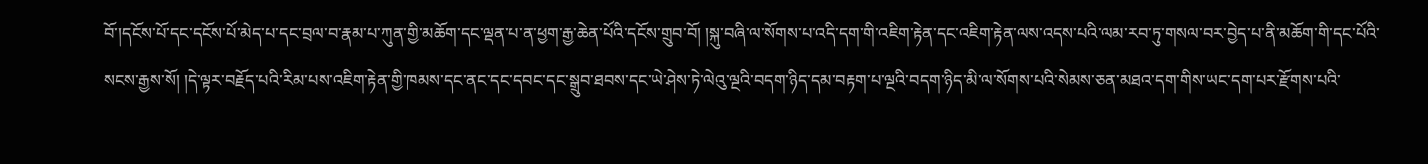བོ་།དངོས་པོ་དང་དངོས་པོ་མེད་པ་དང་བྲལ་བ་རྣམ་པ་ཀུན་གྱི་མཆོག་དང་ལྡན་པ་ན་ཕྱག་རྒྱ་ཆེན་པོའི་དངོས་གྲུབ་བོ། །སྐུ་བཞི་ལ་སོགས་པ་འདི་དག་གི་འཇིག་རྟེན་དང་འཇིག་རྟེན་ལས་འདས་པའི་ལམ་རབ་ཏུ་གསལ་བར་བྱེད་པ་ནི་མཆོག་གི་དང་པོའི་སངས་རྒྱས་སོ། །དེ་ལྟར་བརྗོད་པའི་རིམ་པས་འཇིག་རྟེན་གྱི་ཁམས་དང་ནང་དང་དབང་དང་སྒྲུབ་ཐབས་དང་ཡེ་ཤེས་ཏེ་ལེའུ་ལྔའི་བདག་ཉིད་དམ་བརྟག་པ་ལྔའི་བདག་ཉིད་མི་ལ་སོགས་པའི་སེམས་ཅན་མཐའ་དག་གིས་ཡང་དག་པར་རྫོགས་པའི་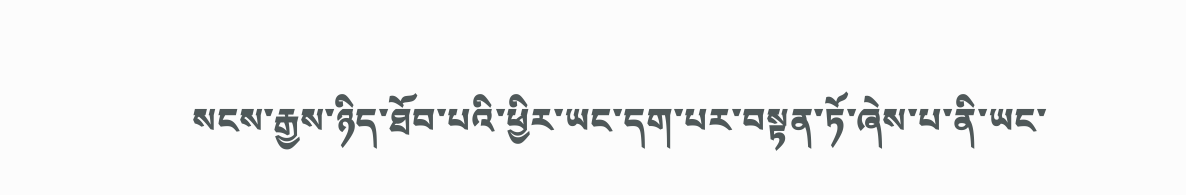སངས་རྒྱས་ཉིད་ཐོབ་པའི་ཕྱིར་ཡང་དག་པར་བསྟན་ཏོ་ཞེས་པ་ནི་ཡང་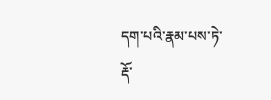དག་པའི་རྣམ་པས་ཏེ་རྡོ་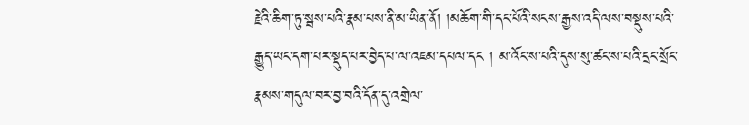རྗེའི་ཆིག་ཏུ་སྦས་པའི་རྣམ་པས་ནི་མ་ཡིན་ནོ། །མཆོག་གི་དང་པོའི་སངས་རྒྱས་འདི་ལས་བསྡུས་པའི་རྒྱུད་ཡང་དག་པར་སྡུད་པར་བྱེད་པ་ལ་འཇམ་དཔལ་དང ། མ་འོང་ས་པའི་དུས་སུ་ཚང་ས་པའི་དྲང་སྲོང་རྣམས་གདུལ་བར་བྱ་བའི་དོན་དུ་འགྲེལ་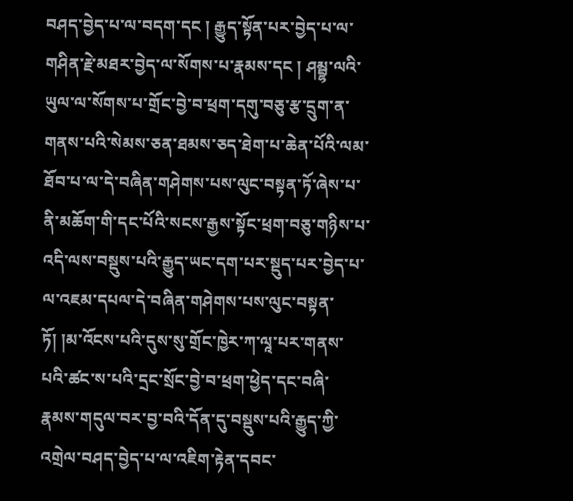བཤད་བྱེད་པ་ལ་བདག་དང ། རྒྱུད་སྟོན་པར་བྱེད་པ་ལ་གཤིན་རྗེ་མཐར་བྱེད་ལ་སོགས་པ་རྣམས་དང ། ཤམྦྷ་ལའི་ཡུལ་ལ་སོགས་པ་གྲོང་བྱེ་བ་ཕྲག་དགུ་བཅུ་རྩ་དྲུག་ན་གནས་པའི་སེམས་ཅན་ཐམས་ཅད་ཐེག་པ་ཆེན་པོའི་ལམ་ཐོབ་པ་ལ་དེ་བཞིན་གཤེགས་པས་ལུང་བསྟན་ཏོ་ཞེས་པ་ནི་མཆོག་གི་དང་པོའི་སངས་རྒྱས་སྟོང་ཕྲག་བཅུ་གཉིས་པ་འདི་ལས་བསྡུས་པའི་རྒྱུད་ཡང་དག་པར་སྡུད་པར་བྱེད་པ་ལ་འཇམ་དཔལ་དེ་བཞིན་གཤེགས་པས་ལུང་བསྟན་ཏོ། །མ་འོངས་པའི་དུས་སུ་གྲོང་ཁྱེར་ཀ་ལཱ་པར་གནས་པའི་ཚང་ས་པའི་དྲང་སྲོང་བྱེ་བ་ཕྲག་ཕྱེད་དང་བཞི་
རྣམས་གདུལ་བར་བྱ་བའི་དོན་དུ་བསྡུས་པའི་རྒྱུད་ཀྱི་འགྲེལ་བཤད་བྱེད་པ་ལ་འཇིག་རྟེན་དབང་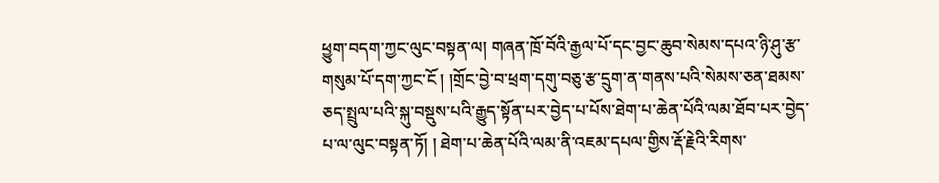ཕྱུག་བདག་ཀྱང་ལུང་བསྟན་ལ། གཞན་ཁྲོ་བོའི་རྒྱལ་པོ་དང་བྱང་ཆུབ་སེམས་དཔའ་ཉི་ཤུ་རྩ་གསུམ་པོ་དག་ཀྱང་ངོ ། །གྲོང་བྱེ་བ་ཕྲག་དགུ་བཅུ་རྩ་དྲུག་ན་གནས་པའི་སེམས་ཅན་ཐམས་ཅད་སྤྲུལ་པའི་སྐུ་བསྡུས་པའི་རྒྱུད་སྟོན་པར་བྱེད་པ་པོས་ཐེག་པ་ཆེན་པོའི་ལམ་ཐོབ་པར་བྱེད་པ་ལ་ལུང་བསྟན་ཏོ། ། ཐེག་པ་ཆེན་པོའི་ལམ་ནི་འཇམ་དཔལ་གྱིས་རྡོ་རྗེའི་རིགས་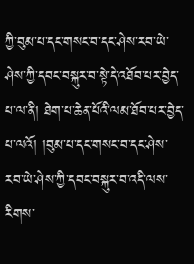ཀྱི་བུམ་པ་དང་གསང་བ་དང་ཤེས་རབ་ཡེ་ཤེས་ཀྱི་དབང་བསྐུར་བ་སྟེ་དེ་འཐོབ་པར་བྱེད་པ་ལ་ནི། ཐེག་པ་ཆེན་པོའི་ལམ་ཐོབ་པར་བྱེད་པ་ལའོ། །བུམ་པ་དང་གསང་བ་དང་ཤེས་རབ་ཡེ་ཤེས་ཀྱི་དབང་བསྐུར་བ་འདི་ལས་རིགས་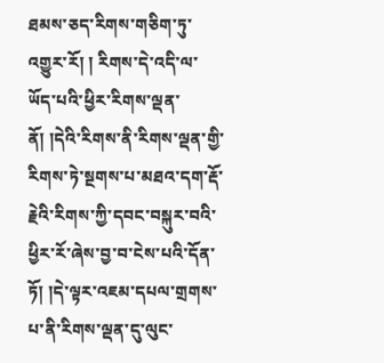ཐམས་ཅད་རིགས་གཅིག་ཏུ་འགྱུར་རོ། ། རིགས་དེ་འདི་ལ་ཡོད་པའི་ཕྱིར་རིགས་ལྡན་ནོ། །དེའི་རིགས་ནི་རིགས་ལྡན་གྱི་རིགས་ཏེ་སྔགས་པ་མཐའ་དག་རྡོ་རྗེའི་རིགས་ཀྱི་དབང་བསྐུར་བའི་ཕྱིར་རོ་ཞེས་བྱ་བ་ངེས་པའི་དོན་ཏོ། །དེ་ལྟར་འཇམ་དཔལ་གྲགས་པ་ནི་རིགས་ལྡན་དུ་ལུང་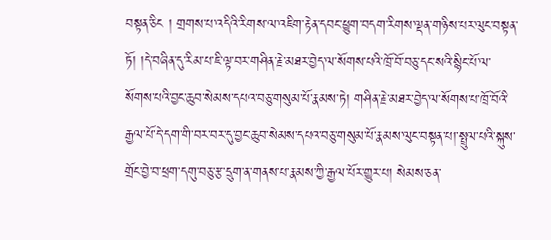བསྟན་ཅིང ། གྲགས་པ་འདིའི་རིགས་ལ་འཇིག་རྟེན་དབང་ཕྱུག་བདག་རིགས་ལྡན་གཉིས་པར་ལུང་བསྟན་ཏོ། །དེ་བཞིན་དུ་རིམ་པ་ཇི་ལྟ་བར་གཤིན་རྗེ་མཐར་བྱེད་ལ་སོགས་པའི་ཁྲོ་བོ་བཅུ་དང་སའི་སྙིང་པོ་ལ་སོགས་པའི་བྱང་ཆུབ་སེམས་དཔའ་བཅུ་གསུམ་པོ་རྣམས་ཏེ། གཤིན་རྗེ་མཐར་བྱེད་ལ་སོགས་པ་ཁྲོ་བོའི་རྒྱལ་པོ་དེ་དག་གི་བར་བར་དུ་བྱང་ཆུབ་སེམས་དཔའ་བཅུ་གསུམ་པོ་རྣམས་ལུང་བསྟན་པ།་སྤྲུལ་པའི་སྐུས་གྲོང་བྱེ་བ་ཕྲག་དགུ་བཅུ་རྩ་དྲུག་ན་གནས་པ་རྣམས་ཀྱི་རྒྱལ་པོར་གྱུར་པ། སེམས་ཅན་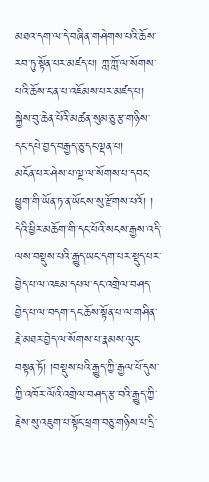མཐའ་དག་ལ་དེ་བཞིན་གཤེགས་པའི་ཆོས་རབ་ཏུ་སྟོན་པར་མཛད་པ། ཀླ་ཀློ་ལ་སོགས་པའི་ཆོས་ང་ན་པ་འཇོམས་པར་མཛད་པ། སྐྱེས་བུ་ཆེན་པོའི་མཚན་སུམ་ཅུ་རྩ་གཉིས་དང་དཔེ་བྱད་བརྒྱད་ཅུ་དང་ལྡན་པ།
མངོན་པར་ཤེས་པ་ལྔ་ལ་སོགས་པ་དབང་ཕྱུག་གི་ཡོན་ཏ་ན་ཡོངས་སུ་རྫོགས་པའོ། ། དེའི་ཕྱིར་མཆོག་གི་དང་པོའི་སངས་རྒྱས་འདི་ལས་བསྡུས་པའི་རྒྱུད་ཡང་དག་པར་སྡུད་པར་བྱེད་པ་ལ་འཇམ་དཔལ་དང་འགྲེལ་བཤད་བྱེད་པ་ལ་བདག་དང་ཆོས་སྟོན་པ་ལ་གཤིན་རྗེ་མཐར་བྱེད་ལ་སོགས་པ་རྣམས་ལུང་བསྟན་ཏོ། །བསྡུས་པའི་རྒྱུད་ཀྱི་རྒྱལ་པོ་དུས་ཀྱི་འཁོར་ལོའི་འགྲེལ་བཤད་རྩ་བའི་རྒྱུད་ཀྱི་རྗེས་སུ་འཇུག་པ་སྟོང་ཕྲག་བཅུ་གཉིས་པ་དྲི་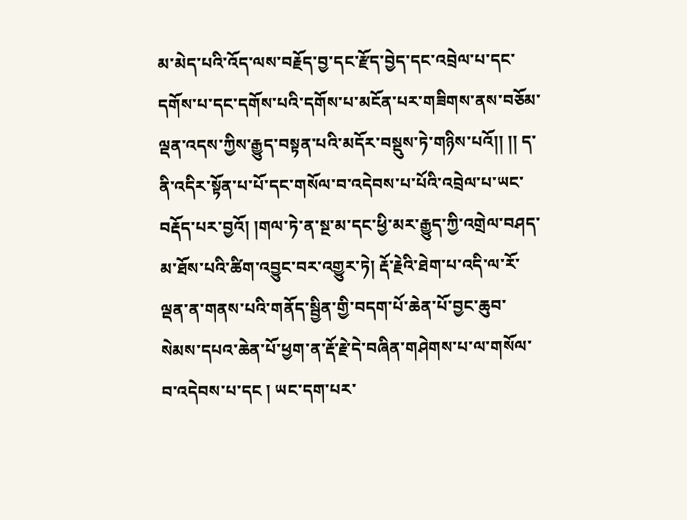མ་མེད་པའི་འོད་ལས་བརྗོད་བྱ་དང་རྫོད་བྱེད་དང་འབྲེལ་པ་དང་དགོས་པ་དང་དགོས་པའི་དགོས་པ་མངོན་པར་གཟིགས་ནས་བཅོམ་ལྡན་འདས་ཀྱིས་རྒྱུད་བསྟན་པའི་མདོར་བསྡུས་ཏེ་གཉིས་པའོ།། །། ད་ནི་འདིར་སྟོན་པ་པོ་དང་གསོལ་བ་འདེབས་པ་པོའི་འབྲེལ་པ་ཡང་བརྡོད་པར་བྱའོ། །གལ་ཏེ་ན་སྔ་མ་དང་ཕྱི་མར་རྒྱུད་ཀྱི་འགྲེལ་བཤད་མ་ཐོས་པའི་ཚིག་འབྱུང་བར་འགྱུར་ཏེ། རྡོ་རྗེའི་ཐེག་པ་འདི་ལ་རོ་ལྡན་ན་གནས་པའི་གནོད་སྦྱིན་གྱི་བདག་པོ་ཆེན་པོ་བྱང་ཆུབ་སེམས་དཔའ་ཆེན་པོ་ཕྱག་ན་རྡོ་རྗེ་དེ་བཞིན་གཤེགས་པ་ལ་གསོལ་བ་འདེབས་པ་དང ། ཡང་དག་པར་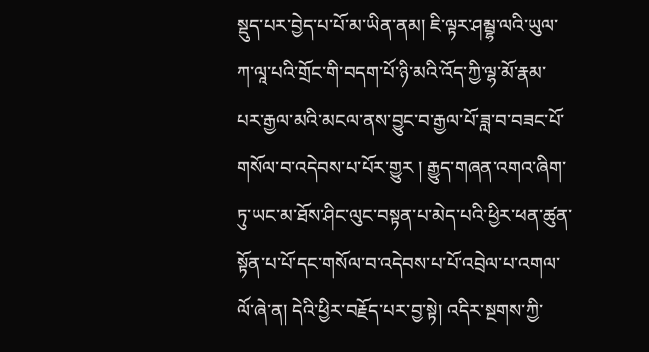སྡུད་པར་བྱེད་པ་པོ་མ་ཡིན་ནམ། ཇི་ལྟར་ཤམྦྷ་ལའི་ཡུལ་ཀ་ལཱ་པའི་གྲོང་གི་བདག་པོ་ཉི་མའི་འོད་ཀྱི་ལྷ་མོ་རྣམ་པར་རྒྱལ་མའི་མངལ་ནས་བྱུང་བ་རྒྱལ་པོ་ཟླ་བ་བཟང་པོ་གསོལ་བ་འདེབས་པ་པོར་གྱུར ། རྒྱུད་གཞན་འགའ་ཞིག་ཏུ་ཡང་མ་ཐོས་ཤིང་ལུང་བསྟན་པ་མེད་པའི་ཕྱིར་ཕན་ཚུན་སྟོན་པ་པོ་དང་གསོལ་བ་འདེབས་པ་པོ་འབྲེལ་པ་འགལ་ལོ་ཞེ་ན། དེའི་ཕྱིར་བརྗོད་པར་བྱ་སྟེ། འདིར་སྔགས་ཀྱི་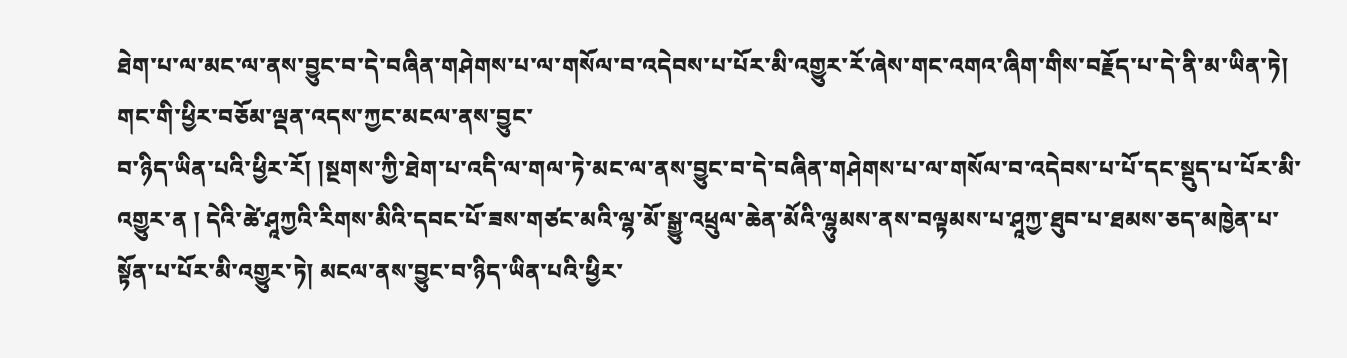ཐེག་པ་ལ་མང་ལ་ནས་བྱུང་བ་དེ་བཞིན་གཤེགས་པ་ལ་གསོལ་བ་འདེབས་པ་པོར་མི་འགྱུར་རོ་ཞེས་གང་འགའ་ཞིག་གིས་བརྗོད་པ་དེ་ནི་མ་ཡིན་ཏེ། གང་གི་ཕྱིར་བཅོམ་ལྡན་འདས་ཀྱང་མངལ་ནས་བྱུང་
བ་ཉིད་ཡིན་པའི་ཕྱིར་རོ། །སྔགས་ཀྱི་ཐེག་པ་འདི་ལ་གལ་ཏེ་མང་ལ་ནས་བྱུང་བ་དེ་བཞིན་གཤེགས་པ་ལ་གསོལ་བ་འདེབས་པ་པོ་དང་སྡུད་པ་པོར་མི་འགྱུར་ན ། དེའི་ཚེ་ཤཱཀྱའི་རིགས་མིའི་དབང་པོ་ཟས་གཙང་མའི་ལྷ་མོ་སྒྱུ་འཕྲུལ་ཆེན་མོའི་ལྷུམས་ནས་བལྟམས་པ་ཤཱཀྱ་ཐུབ་པ་ཐམས་ཅད་མཁྱེན་པ་སྟོན་པ་པོར་མི་འགྱུར་ཏེ། མངལ་ནས་བྱུང་བ་ཉིད་ཡིན་པའི་ཕྱིར་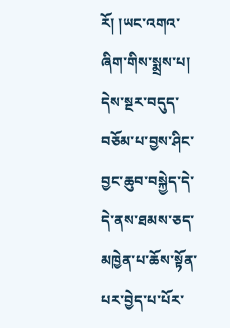རོ། །ཡང་འགའ་ཞིག་གིས་སྨྲས་པ། དེས་སྔར་བདུད་བཅོམ་པ་བྱས་ཤིང་བྱང་ཆུབ་བསྐྱེད་དེ་དེ་ནས་ཐམས་ཅད་མཁྱེན་པ་ཆོས་སྟོན་པར་བྱེད་པ་པོར་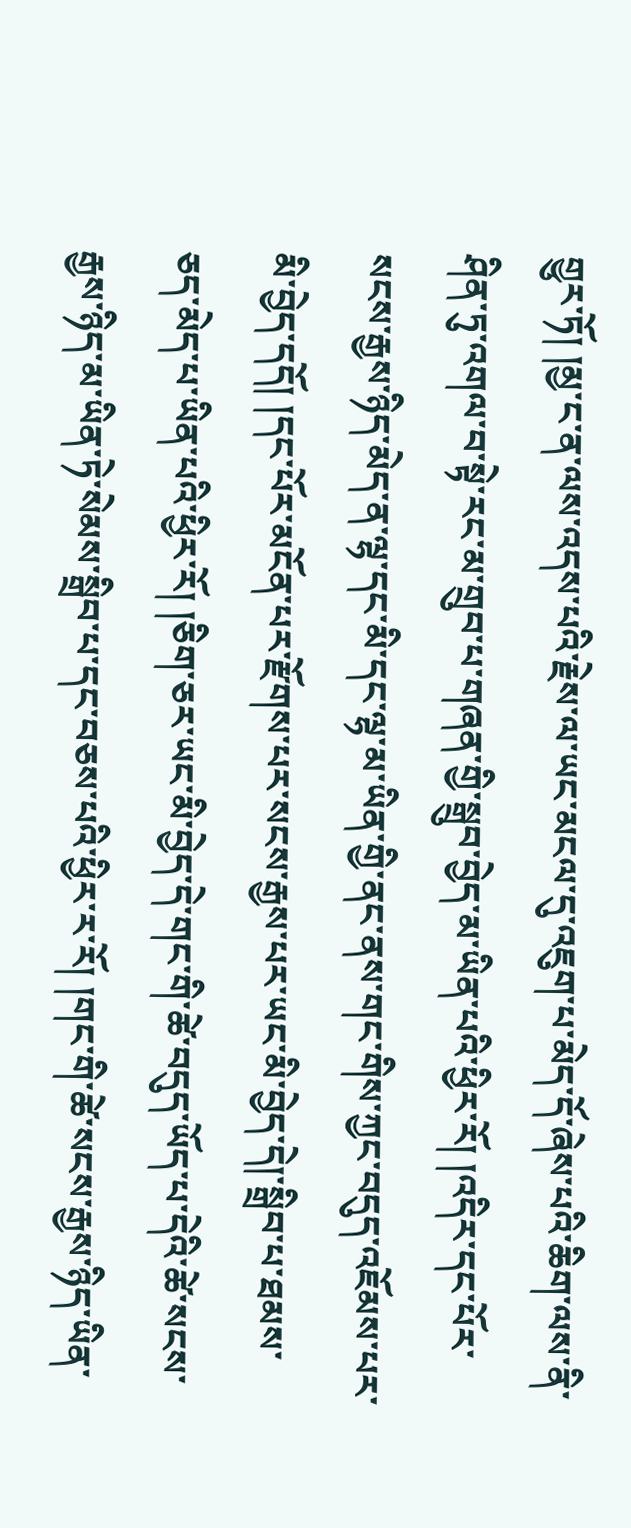གྱུར་ཏོ། །མྱ་ང་ན་ལས་འདས་པའི་རྗེས་ལ་ཡང་མངལ་དུ་འཇུག་པ་མེད་དོ་ཞེས་པའི་ཆིག་ལས་ནི་ཤིན་ཏུ་འགལ་བ་སྟེ་རང་མ་གྲུབ་པ་གཞན་གྱི་སྒྲུབ་བྱེད་མ་ཡིན་པའི་ཕྱིར་རོ། །འདིར་དང་པོར་སངས་རྒྱས་ཉིད་མེད་ན་ལྷ་དང་མི་དང་ལྷ་མ་ཡིན་གྱི་ནང་ནས་གང་གིས་ཀྱང་བདུད་འཇོམས་པར་མི་བྱེད་དདོ། །དང་པོར་མངོན་པར་རྫོགས་པར་སངས་རྒྱས་པར་ཡང་མི་བྱེད་དེ།་སྒྲིབ་པ་ཐམས་ཅད་མེད་པ་ཡིན་པའི་ཕྱིར་རོ། །ཅིག་ཅར་ཡང་མི་བྱེད་དེ་གང་གི་ཚེ་བདུད་ཡོད་པ་དེའི་ཚེ་སངས་རྒྱས་ཉིད་མ་ཡིན་ཏེ་སེམས་སྒྲིབ་པ་དང་བཅས་པའི་ཕྱིར་ར་རོ། །གང་གི་ཚེ་སངས་རྒྱས་ཉིད་ཡིན་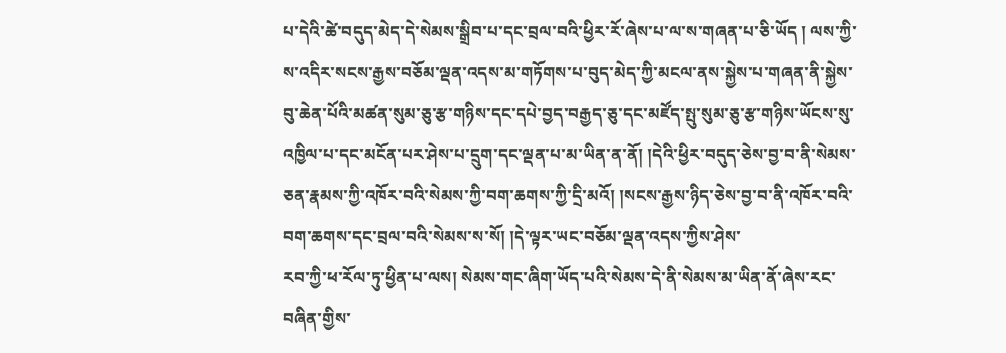པ་དེའི་ཚེ་བདུད་མེད་དེ་སེམས་སྒྲིབ་པ་དང་བྲལ་བའི་ཕྱིར་རོ་ཞེས་པ་ལ་ས་གཞན་པ་ཅི་ཡོད ། ལས་ཀྱི་ས་འདིར་སངས་རྒྱས་བཅོམ་ལྡན་འདས་མ་གཏོགས་པ་བུད་མེད་ཀྱི་མངལ་ནས་སྐྱེས་པ་གཞན་ནི་སྐྱེས་བུ་ཆེན་པོའི་མཚན་སུམ་ཅུ་རྩ་གཉིས་དང་དཔེ་བྱད་བརྒྱད་ཅུ་དང་མཛོད་སྤུ་སུམ་ཅུ་རྩ་གཉིས་ཡོངས་སུ་འཁྱིལ་པ་དང་མངོན་པར་ཤེས་པ་དྲུག་དང་ལྡན་པ་མ་ཡིན་ན་ནོ། །དེའི་ཕྱིར་བདུད་ཅེས་བྱ་བ་ནི་སེམས་ཅན་རྣམས་ཀྱི་འཁོར་བའི་སེམས་ཀྱི་བག་ཆགས་ཀྱི་དྲི་མའོ། །སངས་རྒྱས་ཉིད་ཅེས་བྱ་བ་ནི་འཁོར་བའི་བག་ཆགས་དང་བྲལ་བའི་སེམས་ས་སོ། །དེ་ལྟར་ཡང་བཅོམ་ལྡན་འདས་ཀྱིས་ཤེས་
རབ་ཀྱི་ཕ་རོལ་ཏུ་ཕྱིན་པ་ལས། སེམས་གང་ཞིག་ཡོད་པའི་སེམས་དེ་ནི་སེམས་མ་ཡིན་ནོ་ཞེས་རང་བཞིན་གྱིས་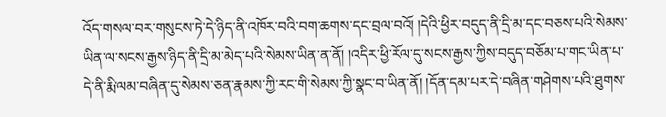འོད་གསལ་བར་གསུངས་ཏེ་དེ་ཉིད་ནི་འཁོར་བའི་བག་ཆགས་དང་བྲལ་བའོ། །དེའི་ཕྱིར་བདུད་ནི་དྲི་མ་དང་བཅས་པའི་སེམས་ཡིན་ལ་སངས་རྒྱས་ཉིད་ནི་དྲི་མ་མེད་པའི་སེམས་ཡིན་ན་ནོ། །འདིར་ཕྱི་རོལ་དུ་སངས་རྒྱས་ཀྱིས་བདུད་བཅོམ་པ་གང་ཡིན་པ་དེ་ནི་རྨི་ལམ་བཞིན་དུ་སེམས་ཅན་རྣམས་ཀྱི་རང་གི་སེམས་ཀྱི་སྣང་བ་ཡིན་ནོ། །དོན་དམ་པར་དེ་བཞིན་གཤེགས་པའི་ཐུགས་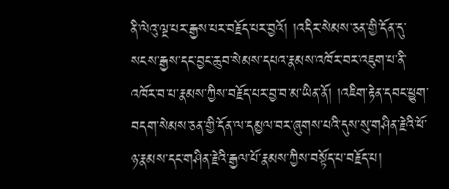ནི་ལེའུ་ལྔ་པར་རྒྱས་པར་བརྗོད་པར་བྱའོ། །འདིར་སེམས་ཅན་གྱི་དོན་དུ་སངས་རྒྱས་དང་བྱང་ཆུབ་སེམས་དཔའ་རྣམས་འཁོར་བར་འཇུག་པ་ནི་འཁོར་བ་པ་རྣམས་ཀྱིས་བརྗོད་པར་བྱ་བ་མ་ཡིན་ནོ། །འཇིག་རྟེན་དབང་ཕྱུག་བདག་སེམས་ཅན་གྱི་དོན་ལ་དམྱལ་བར་ཞུགས་པའི་དུས་སུ་གཤིན་རྗེའི་ཕོ་ཉ་རྣམས་དང་གཤིན་རྗེའི་རྒྱལ་པོ་རྣམས་ཀྱིས་བསྟོད་པ་བརྗོད་པ།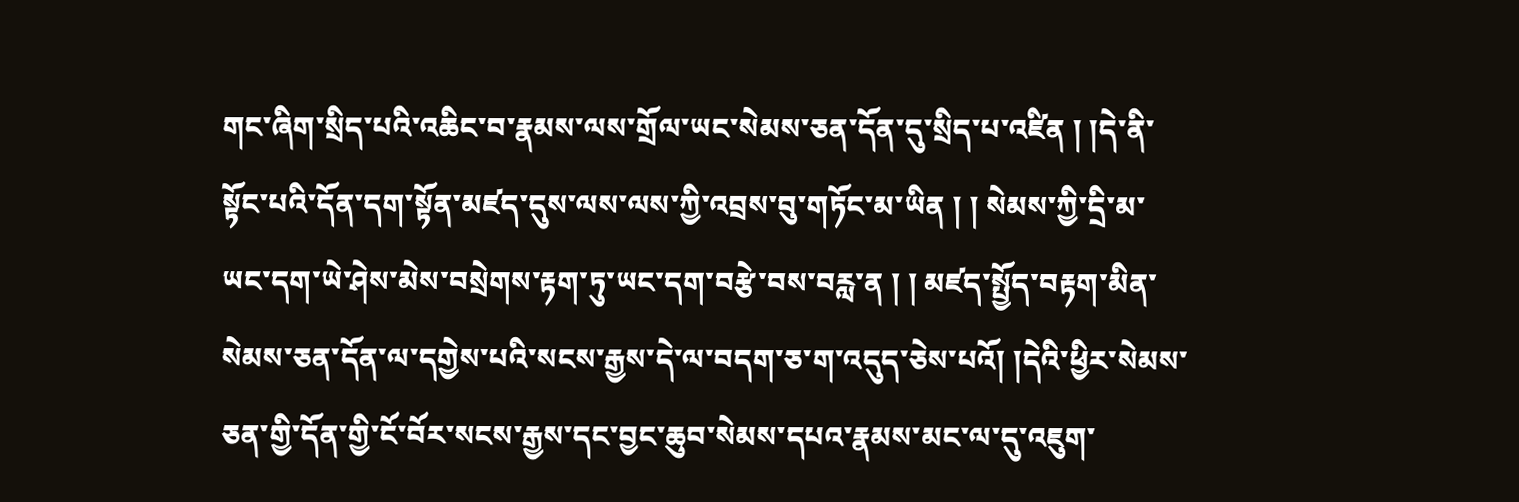གང་ཞིག་སྲིད་པའི་འཆིང་བ་རྣམས་ལས་གྲོལ་ཡང་སེམས་ཅན་དོན་དུ་སྲིད་པ་འཛིན ། །དེ་ནི་སྟོང་པའི་དོན་དག་སྟོན་མཛད་དུས་ལས་ལས་ཀྱི་འབྲས་བུ་གཏོང་མ་ཡིན ། ། སེམས་ཀྱི་དྲི་མ་ཡང་དག་ཡེ་ཤེས་མེས་བསྲེགས་རྟག་ཏུ་ཡང་དག་བརྩེ་བས་བརླ་ན ། ། མཛད་སྤྱོད་བརྟག་མིན་སེམས་ཅན་དོན་ལ་དགྱེས་པའི་སངས་རྒྱས་དེ་ལ་བདག་ཅ་ག་འདུད་ཅེས་པའོ། །དེའི་ཕྱིར་སེམས་ཅན་གྱི་དོན་གྱི་ངོ་བོར་སངས་རྒྱས་དང་བྱང་ཆུབ་སེམས་དཔའ་རྣམས་མང་ལ་དུ་འཇུག་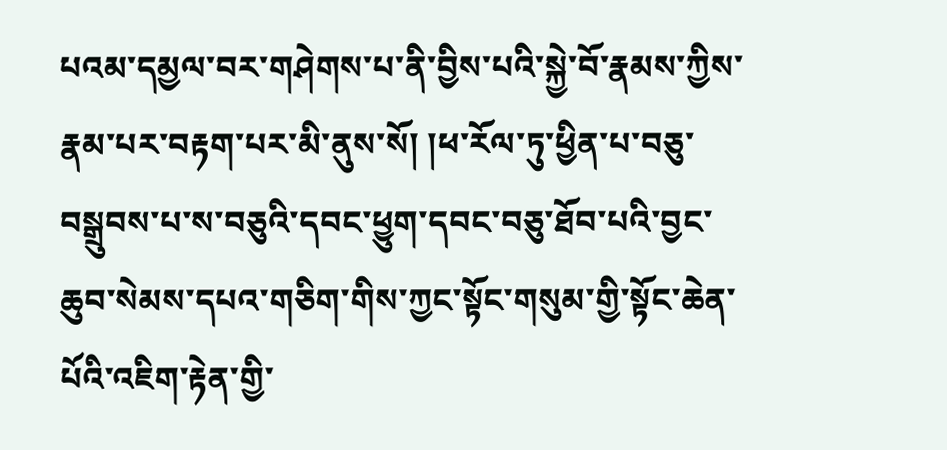པའམ་དམྱལ་བར་གཤེགས་པ་ནི་བྱིས་པའི་སྐྱེ་བོ་རྣམས་ཀྱིས་རྣམ་པར་བརྟག་པར་མི་ནུས་སོ། །ཕ་རོལ་ཏུ་ཕྱིན་པ་བཅུ་བསྒྲུབས་པ་ས་བཅུའི་དབང་ཕྱུག་དབང་བཅུ་ཐོབ་པའི་བྱང་ཆུབ་སེམས་དཔའ་གཅིག་གིས་ཀྱང་སྟོང་གསུམ་གྱི་སྟོང་ཆེན་པོའི་འཇིག་རྟེན་གྱི་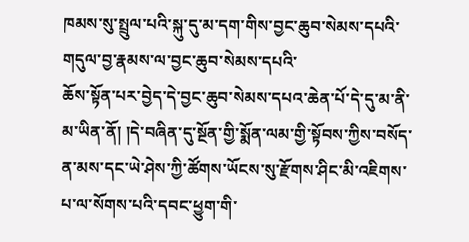ཁམས་སུ་སྤྲུལ་པའི་སྐུ་དུ་མ་དག་གིས་བྱང་ཆུབ་སེམས་དཔའི་གདུལ་བྱ་རྣམས་ལ་བྱང་ཆུབ་སེམས་དཔའི་
ཆོས་སྟོན་པར་བྱེད་དེ་བྱང་ཆུབ་སེམས་དཔའ་ཆེན་པོ་དེ་དུ་མ་ནི་མ་ཡིན་ནོ། །དེ་བཞིན་དུ་སྔོན་གྱི་སྨོན་ལམ་གྱི་སྟོབས་ཀྱིས་བསོད་ན་མས་དང་ཡེ་ཤེས་ཀྱི་ཚོགས་ཡོངས་སུ་རྫོགས་ཤིང་མི་འཇིགས་པ་ལ་སོགས་པའི་དབང་ཕྱུག་གི་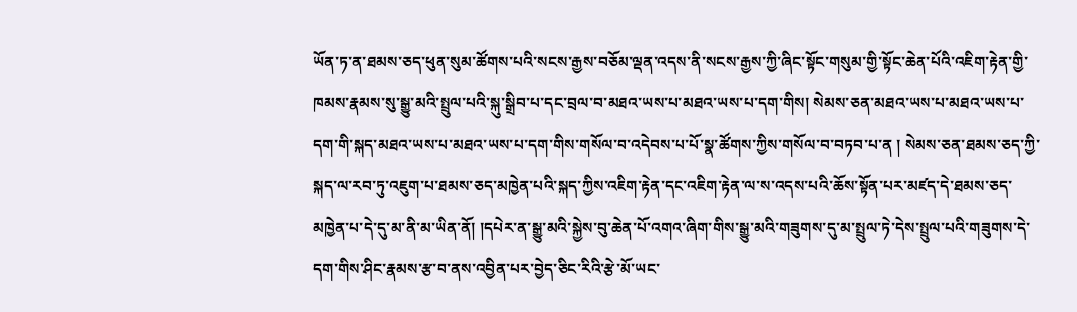ཡོན་ཏ་ན་ཐམས་ཅད་ཕུན་སུམ་ཚོགས་པའི་སངས་རྒྱས་བཅོམ་ལྡན་འདས་ནི་སངས་རྒྱས་ཀྱི་ཞིང་སྟོང་གསུམ་གྱི་སྟོང་ཆེན་པོའི་འཇིག་རྟེན་གྱི་ཁམས་རྣམས་སུ་སྒྱུ་མའི་སྤྲུལ་པའི་སྐུ་སྒྲིབ་པ་དང་བྲལ་བ་མཐའ་ཡས་པ་མཐའ་ཡས་པ་དག་གིས། སེམས་ཅན་མཐའ་ཡས་པ་མཐའ་ཡས་པ་དག་གི་སྐད་མཐའ་ཡས་པ་མཐའ་ཡས་པ་དག་གིས་གསོལ་བ་འདེབས་པ་པོ་སྣ་ཚོགས་ཀྱིས་གསོལ་བ་བཏབ་པ་ན ། སེམས་ཅན་ཐམས་ཅད་ཀྱི་སྐད་ལ་རབ་ཏུ་འཇུག་པ་ཐམས་ཅད་མཁྱེན་པའི་སྐད་ཀྱིས་འཇིག་རྟེན་དང་འཇིག་རྟེན་ལ་ས་འདས་པའི་ཆོས་སྟོན་པར་མཛད་དེ་ཐམས་ཅད་མཁྱེན་པ་དེ་དུ་མ་ནི་མ་ཡིན་ནོ། །དཔེར་ན་སྒྱུ་མའི་སྐྱེས་བུ་ཆེན་པོ་འགའ་ཞིག་གིས་སྒྱུ་མའི་གཟུགས་དུ་མ་སྤྲུལ་ཏེ་དེས་སྤྲུལ་པའི་གཟུགས་དེ་དག་གིས་ཤིང་རྣམས་རྩ་བ་ནས་འབྱིན་པར་བྱེད་ཅིང་རིའི་རྩེ་མོ་ཡང་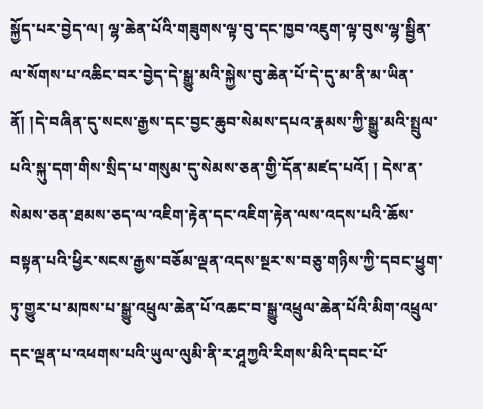སྐྱོད་པར་བྱེད་ལ། ལྷ་ཆེན་པོའི་གཟུགས་ལྟ་བུ་དང་ཁྱབ་འཇུག་ལྟ་བུས་ལྷ་སྦྱིན་ལ་སོགས་པ་འཆིང་བར་བྱེད་དེ་སྒྱུ་མའི་སྐྱེས་བུ་ཆེན་པོ་དེ་དུ་མ་ནི་མ་ཡིན་ནོ། །དེ་བཞིན་དུ་སངས་རྒྱས་དང་བྱང་ཆུབ་སེམས་དཔའ་རྣམས་ཀྱི་སྒྱུ་མའི་སྤྲུལ་པའི་སྐུ་དག་གིས་སྲིད་པ་གསུམ་དུ་སེམས་ཅན་གྱི་དོན་མཛད་པའོ། ། དེས་ན་སེམས་ཅན་ཐམས་ཅད་ལ་འཇིག་རྟེན་དང་འཇིག་རྟེན་ལས་འདས་པའི་ཆོས་བསྟན་པའི་ཕྱིར་སངས་རྒྱས་བཅོམ་ལྡན་འདས་སྔར་ས་བཅུ་གཉིས་ཀྱི་དབང་ཕྱུག་ཏུ་གྱུར་པ་མཁས་པ་སྒྱུ་འཕྲུལ་ཆེན་པོ་འཆང་བ་སྒྱུ་འཕྲུལ་ཆེན་པོའི་མིག་འཕྲུལ་དང་ལྡན་པ་འཕགས་པའི་ཡུལ་ལུམི་ནི་ར་ཤཱཀྱའི་རིགས་མིའི་དབང་པོ་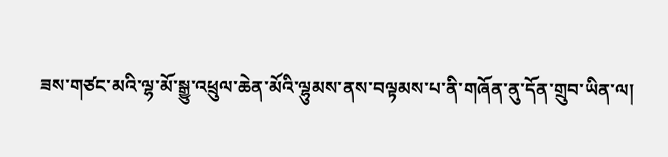ཟས་གཙང་མའི་ལྷ་མོ་སྒྱུ་འཕྲུལ་ཆེན་མོའི་ལྷུམས་ནས་བལྟམས་པ་ནི་གཞོན་ནུ་དོན་གྲུབ་ཡིན་ལ།